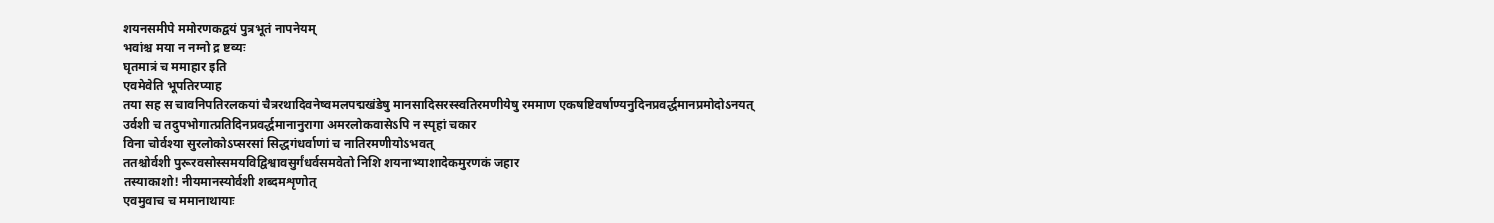शयनसमीपे ममोरणकद्वयं पुत्रभूतं नापनेयम्
भवांश्च मया न नग्नो द्र ष्टव्यः
घृतमात्रं च ममाहार इति
एवमेवेति भूपतिरप्याह
तया सह स चावनिपतिरलकयां चैत्ररथादिवनेष्वमलपद्मखंडेषु मानसादिसरस्स्वतिरमणीयेषु रममाण एकषष्टिवर्षाण्यनुदिनप्रवर्द्धमानप्रमोदोऽनयत्
उर्वशी च तदुपभोगात्प्रतिदिनप्रवर्द्धमानानुरागा अमरलोकवासेऽपि न स्पृहां चकार
विना चोर्वश्या सुरलोकोऽप्सरसां सिद्धगंधर्वाणां च नातिरमणीयोऽभवत्
ततश्चोर्वशी पुरूरवसोस्समयविद्विश्वावसुर्गंधर्वसमवेतो निशि शयनाभ्याशादेकमुरणकं जहार
तस्याकाशो! नीयमानस्योर्वशी शब्दमशृणोत्
एवमुवाच च ममानाथायाः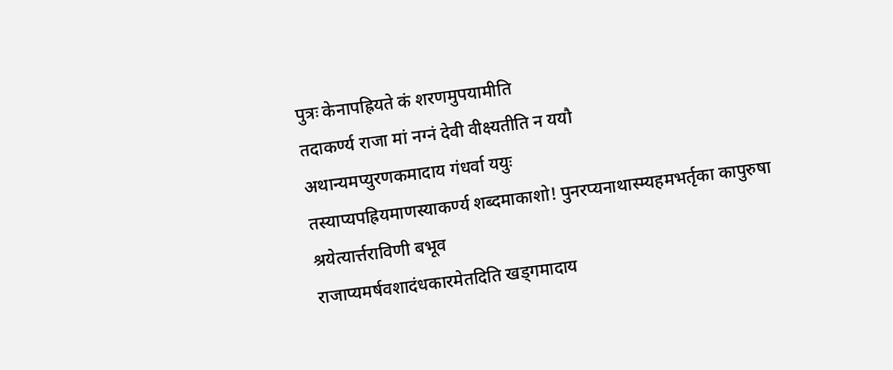पुत्रः केनापह्रियते कं शरणमुपयामीति
तदाकर्ण्य राजा मां नग्नं देवी वीक्ष्यतीति न ययौ
अथान्यमप्युरणकमादाय गंधर्वा ययुः
तस्याप्यपह्रियमाणस्याकर्ण्य शब्दमाकाशो! पुनरप्यनाथास्म्यहमभर्तृका कापुरुषा श्रयेत्यार्त्तराविणी बभूव
राजाप्यमर्षवशादंधकारमेतदिति खड्गमादाय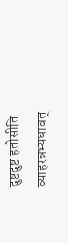दुष्टदुष्ट हतोसीति व्याहरन्नभ्यधावत्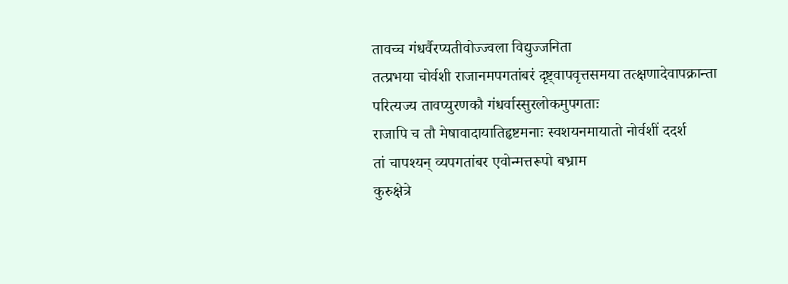तावच्च गंधर्वैरप्यतीवोज्ज्वला विद्युज्जनिता
तत्प्रभया चोर्वशी राजानमपगतांबरं दृष्ट्वापवृत्तसमया तत्क्षणादेवापक्रान्ता
परित्यज्य तावप्युरणकौ गंधर्वास्सुरलोकमुपगताः
राजापि च तौ मेषावादायातिहृष्टमनाः स्वशयनमायातो नोर्वशीं ददर्श
तां चापश्यन् व्यपगतांबर एवोन्मत्तरूपो बभ्राम
कुरुक्षेत्रे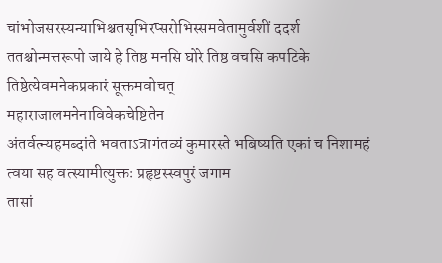चांभोजसरस्यन्याभिश्चतसृभिरप्सरोभिस्समवेतामुर्वशीं ददर्श
ततश्चोन्मत्तरूपो जाये हे तिष्ठ मनसि घोरे तिष्ठ वचसि कपटिके तिष्ठेत्येवमनेकप्रकारं सूक्तमवोचत्
महाराजालमनेनाविवेकचेष्टितेन
अंतर्वत्न्यहमब्दांते भवताऽत्रागंतव्यं कुमारस्ते भबिष्यति एकां च निशामहं त्वया सह वत्स्यामीत्युक्तः प्रहृष्टस्स्वपुरं जगाम
तासां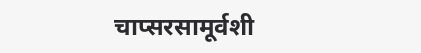चाप्सरसामूर्वशी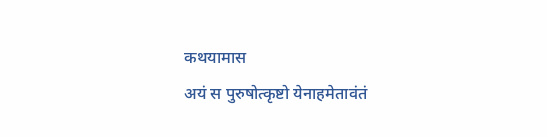कथयामास
अयं स पुरुषोत्कृष्टो येनाहमेतावंतं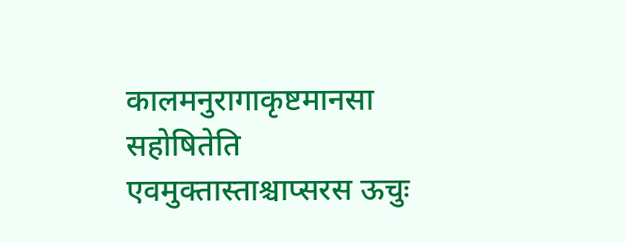कालमनुरागाकृष्टमानसा सहोषितेति
एवमुक्तास्ताश्चाप्सरस ऊचुः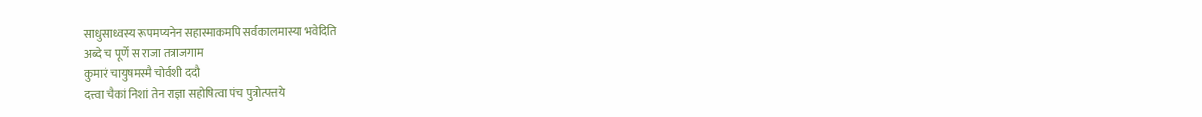साधुसाध्वस्य रूपमप्यनेन सहास्माकमपि सर्वकालमास्या भवेदिति
अब्दे च पूर्णे स राजा तत्राजगाम
कुमारं चायुषमस्मै चोर्वशी ददौ
दत्त्वा चैकां निशां तेन राज्ञा सहोषित्वा पंच पुत्रोत्पत्तये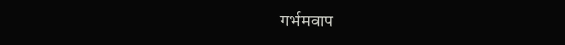गर्भमवाप